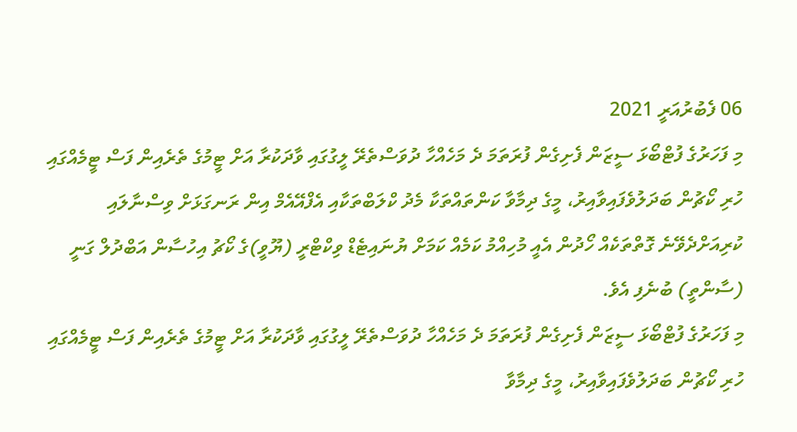06 ފެބުރުއަރީ 2021
މި ފަހަރުގެ ފުޓްބޯޅަ ސީޒަން ފެށިގެން ފުރަތަމަ ދެ މަހެއްހާ ދުވަސްތެރޭ ލީގުގައި ވާދަކުރާ އަށް ޓީމުގެ ތެރެއިން ފަސް ޓީމެއްގައި ހުރި ކޯޗުން ބަދަލުވެފައިވާއިރު، މީގެ ދިމާވާ ކަންތައްތަކާ މެދު ކްލަބްތަކާއި އެފްއޭއެމް އިން ރަނގަޅަށް ވިސްނާލައި ކުރިއަށްދެވޭނެ ގޮތްތަކެއް ހޯދުން އެއީ މުހިއްމު ކަމެއް ކަމަށް ޔުނައިޓެޑް ވިކްޓްރީ (ޔޫވީ)ގެ ކޯޗު އިހުސާން އަބްދުލް ގަނީ (ސާންތީ) ބުނެފި އެވެ.
މި ފަހަރުގެ ފުޓްބޯޅަ ސީޒަން ފެށިގެން ފުރަތަމަ ދެ މަހެއްހާ ދުވަސްތެރޭ ލީގުގައި ވާދަކުރާ އަށް ޓީމުގެ ތެރެއިން ފަސް ޓީމެއްގައި ހުރި ކޯޗުން ބަދަލުވެފައިވާއިރު، މީގެ ދިމާވާ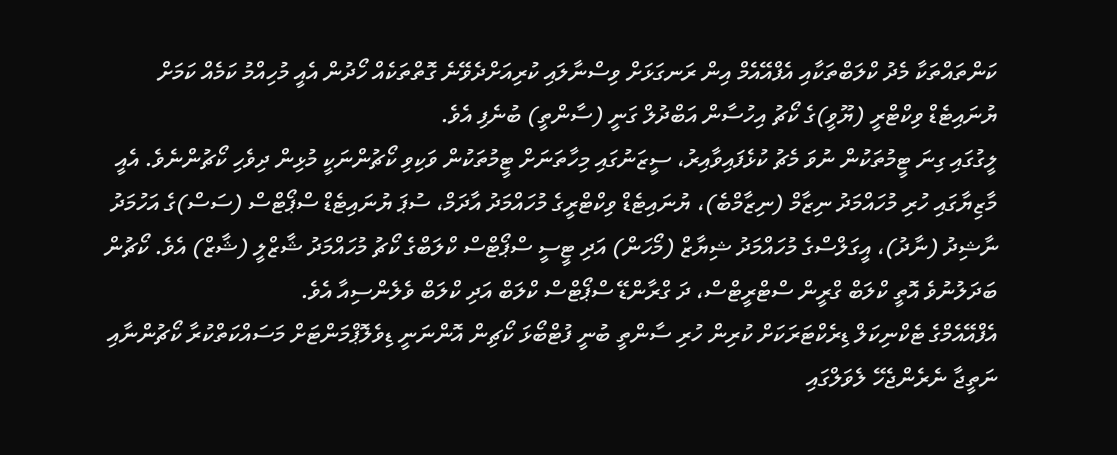ކަންތައްތަކާ މެދު ކްލަބްތަކާއި އެފްއޭއެމް އިން ރަނގަޅަށް ވިސްނާލައި ކުރިއަށްދެވޭނެ ގޮތްތަކެއް ހޯދުން އެއީ މުހިއްމު ކަމެއް ކަމަށް ޔުނައިޓެޑް ވިކްޓްރީ (ޔޫވީ)ގެ ކޯޗު އިހުސާން އަބްދުލް ގަނީ (ސާންތީ) ބުނެފި އެވެ.
ލީގުގައި ގިނަ ޓީމުތަކުން ނުވަ މެޗު ކުޅެފައިވާއިރު، ސީޒަނުގައި މިހާތަނަށް ޓީމުތަކުން ވަކިވި ކޯޗުންނަކީ މުޅިން ދިވެހި ކޯޗުންނެވެ. އެއީ މާޒިޔާގައި ހުރި މުހައްމަދު ނިޒާމް (ނިޒާމްބެ)، ޔުނައިޓެޑް ވިކްޓްރީގެ މުހައްމަދު އާދަމް، ސުޕަ ޔުނައިޓެޑް ސްޕޯޓްސް (ސަސް)ގެ އަހުމަދު ނާޝިދު (ނާދު)، އީގަލްސްގެ މުހައްމަދު ޝިޔާޒް (މޯހަން) އަދި ޓީސީ ސްޕޯޓްސް ކްލަބްގެ ކޯޗު މުހައްމަދު ޝާޒްލީ (ޝާޒް) އެވެ. ކޯޗުން ބަދަލުނުވެ އޮތީ ކްލަބް ގްރީން ސްޓްރީޓްސް، ދަ ގްރާންޑޭ ސްޕޯޓްސް ކްލަބް އަދި ކްލަބް ވެލެންސިއާ އެވެ.
އެފްއޭއެމްގެ ޓެކްނިކަލް ޑިރެކްޓަރަކަށް ކުރިން ހުރި ސާންތީ ބުނީ ފުޓްބޯޅަ ކޯޗިން އޮންނަނީ ޑިވެލޮޕްމަންޓަށް މަސައްކަތްކުރާ ކޯޗުންނާއި ނަތީޖާ ނެރެންޖެހޭ ލެވަލްގައި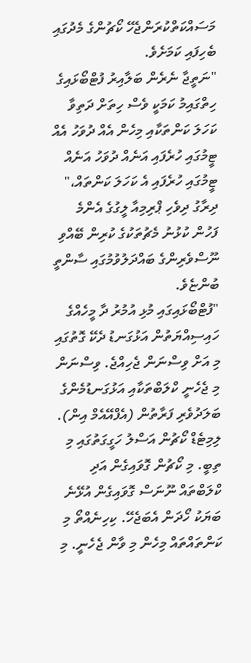މަސައްކަތްކުރަންޖެހޭ ކޯޗުންގެ މެދުގައި ބެހިފައި ކަމަށެވެ.
"ނަތީޖާ ނެރެން ބަލާއިރު ފުޓްބޯޅައިގެ ހިތްގައިމު ކަމަކީ ވެސް ހިތަށް ދަތިވާ ކަހަލަ ކަންތަކާއި މިހެން އެއް ދުވަހު އެއް ޓީމުގައި ހުރެފައި އަނެއް ދުވަހު އަނެއް ޓީމުގައި ހުރެފައި އެ ކަހަލަ ކަންތައް،" ދިރާގު ދިވެހި ޕްރިމިއާ ލީގުގެ އެންމެ ފަހުން ކުޅުނު މެޗުތަކުގެ ކުރިން ބޭއްވި ނޫސްވެރިންގެ ބައްދަލުވުމުގައި ސާންތީ ބުންޏެވެ.
"ފުޓްބޯޅައިގައި މުޅި އުމުރު ދާ މީހެއްގެ ހައިސިއްޔަތުން އަޅުގަނޑު ދެކޭ ގޮތުގައި މި އަށް ވިސްނަން ޖެހިއްޖެ. ވިސްނަން މި ޖެހެނީ ކްލަބްތަކާއި އަޅުގަނޑުމެންގެ ބަލަދުވެރި ފަރާތުން (އެފްއޭއެމް އިން). ލިމިޓެޑް ކޯޗުން އަސްލު ހަގީގަތުގައި މި ތިބީ. މި ކޯޗުން ގޮވައިގެން އަދި ކްލަބްތައް ނޫނަސް ގޮވައިގެން އުޅޭނެ ބަޔަކު ހޯދަން އެބަޖެހޭ. ކިހިނެއްތޯ މި ކަންތައްތައް މިހެން މި ވާން ޖެހެނީ. މި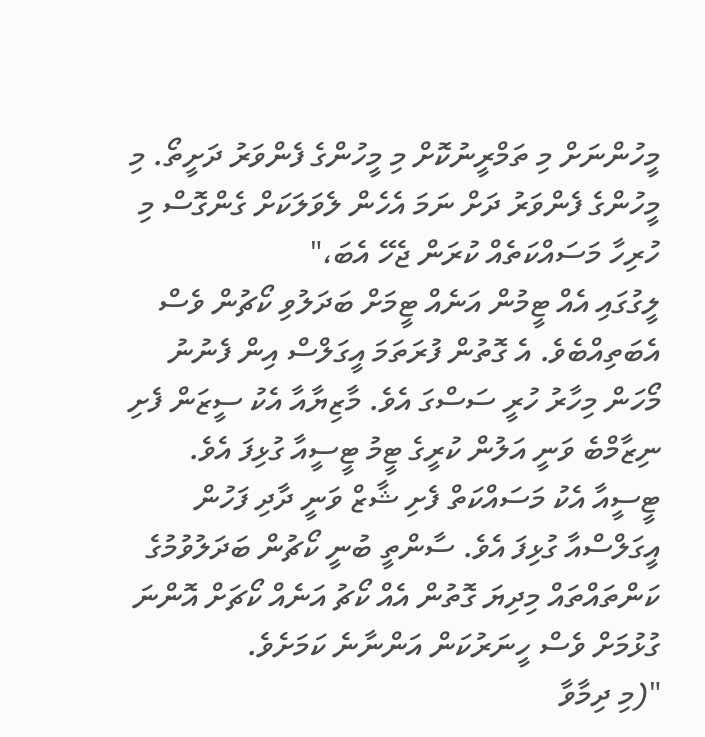މީހުންނަށް މި ތަމްރީނުކޮށް މި މީހުންގެ ފެންވަރު ދަށީތޯ. މި މީހުންގެ ފެންވަރު ދަށް ނަމަ އެހެން ލެވަލަކަށް ގެންގޮސް މި ހުރިހާ މަސައްކަތެއް ކުރަން ޖެހޭ އެބަ،"
ލީގުގައި އެއް ޓީމުން އަނެއް ޓީމަށް ބަދަލުވި ކޯޗުން ވެސް އެބަތިއްބެވެ. އެ ގޮތުން ފުރަތަމަ އީގަލްސް އިން ފެނުނު މޯހަން މިހާރު ހުރީ ސަސްގަ އެވެ. މާޒިޔާއާ އެކު ސީޒަން ފެށި ނިޒާމްބެ ވަނީ އަލުން ކުރީގެ ޓީމު ޓީސީއާ ގުޅިފަ އެވެ. ޓީސީއާ އެކު މަސައްކަތް ފެށި ޝާޒް ވަނީ ދާދި ފަހުން އީގަލްސްއާ ގުޅިފަ އެވެ. ސާންތީ ބުނީ ކޯޗުން ބަދަލުވުމުގެ ކަންތައްތައް މިދިޔަ ގޮތުން އެއް ކޯޗު އަނެއް ކޯޗަށް އޮންނަ ގުޅުމަށް ވެސް ހީނަރުކަން އަންނާނެ ކަމަށެވެ.
"(މި ދިމާވާ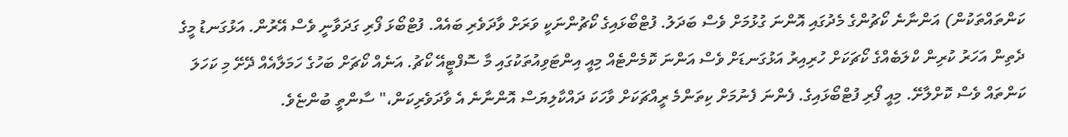ކަންތައްތަކުން) އަންނާނެ ކޯޗުންގެ މެދުގައި އޮންނަ ގުޅުމަށް ވެސް ބަދަލު. ފުޓްބޯޅައިގެ ކޯޗުންނަކީ ވަރަށް ވާދަވެރި ބައެއް. ފުޓްބޯޅަ ފޯރި ގަދަވާނީ ވެސް އޭރުން. އަޅުގަނޑު މީގެ ދެތިން އަހަރު ކުރިން ކްލަބެއްގެ ކޯޗަކަށް ހުރިއިރު އަޅުގަނޑަށް ވެސް އަންނަ ކޮމެންޓެއް މިއީ އިންޓަވިއުތަކުގައި މާ ސޮފްޓީއޭ ކޯޗު. އަނެއް ކޯޗަށް ބަހުގެ ހަމަލާއެއް ދޭށޭ މި ކަހަލަ ކަންތައް ވެސް ކޮށްލާށޭ. މިއީ ފޯރި ފުޓްބޯޅައިގެ. ފެންނަ ފެނުމަށް ކިތަންމެ ރީއްޗަކަށް ވާހަކަ ދައްކާލިޔަސް އޮންނާނެ އެ ވާދަވެރިކަން،" ސާންތީ ބުންޏެވެ.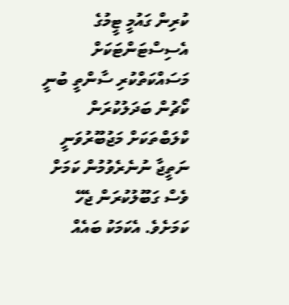ކުރިން ގައުމީ ޓީމުގެ އެސިސްޓަންޓަކަށް މަސައްކަތްކުރި ސާންތީ ބުނީ ކޯޗުން ބަދަލުކުރަން ކްލަބްތަކަށް މަޖުބޫރުވަނީ ނަތީޖާ ނުނެރެވުމުން ކަމަށް ވެސް ގަބޫލުކުރަން ޖެހޭ ކަމަށެވެ. އެކަމަކު ބައެއް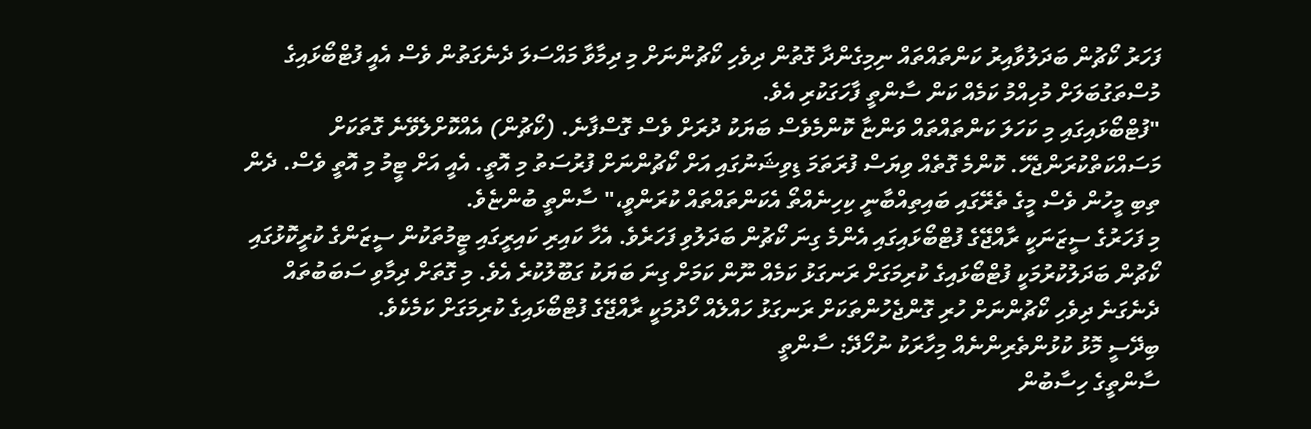ފަހަރު ކޯޗުން ބަދަލުވާއިރު ކަންތައްތައް ނިމިގެންދާ ގޮތުން ދިވެހި ކޯޗުންނަށް މި ދިމާވާ މައްސަލަ ދެނެގަތުން ވެސް އެއީ ފުޓްބޯޅައިގެ މުސްތަގުބަލަށް މުހިއްމު ކަމެއް ކަން ސާންތީ ފާހަގަކުރި އެވެ.
"ފުޓްބޯޅައިގައި މި ކަހަލަ ކަންތައްތައް ވަންޏާ ކޮންމެވެސް ބަޔަކު ދުރަށް ވެސް ގޮސްފާނެ. (ކޯޗުން) އެއްކޮށްލެވޭނެ ގޮތަކަށް މަސައްކަތްކުރަންޖެހޭ. ކޮންމެ ގޮތެއް ވިޔަސް ފުރަތަމަ ޑިވިޝަނުގައި އަށް ކޯޗުންނަށް ފުރުސަތު މި އޮތީ. އެއީ އަށް ޓީމު މި އޮތީ ވެސް. ދެން ތިބި މީހުން ވެސް މީގެ ތެރޭގައި ބައިތިއްބާނީ ކިހިނެއްތޯ އެކަންތައްތައް ކުރަންވީ،" ސާންތީ ބުންޏެވެ.
މި ފަހަރުގެ ސީޒަނަކީ ރާއްޖޭގެ ފުޓްބޯޅައިގައި އެންމެ ގިނަ ކޯޗުން ބަދަލުވި ފަހަރެވެ. އެހާ ކައިރި ކައިރީގައި ޓީމުތަކުން ސީޒަންގެ ކުރީކޮޅުގައި ކޯޗުން ބަދަލުކުރުމަކީ ފުޓްބޯޅައިގެ ކުރިމަގަށް ރަނގަޅު ކަމެއް ނޫން ކަމަށް ގިނަ ބަޔަކު ގަބޫލުކުރެ އެވެ. މި ގޮތަށް ދިމާވި ސަބަބުތައް ދެނެގަނެ ދިވެހި ކޯޗުންނަށް ހުރި ގޮންޖެހުންތަކަށް ރަނގަޅު ހައްލެއް ހޯދުމަކީ ރާއްޖޭގެ ފުޓްބޯޅައިގެ ކުރިމަގަށް ކަމެކެވެ.
ބިދޭސީ މޮޅު ކުޅުންތެރިންނެއް މިހާރަކު ނުހޯދޭ: ސާންތީ
ސާންތީގެ ހިސާބުން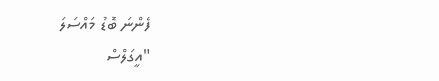ފެންނަ ބޮޑު މައްސަލަ
"އީގަލްސް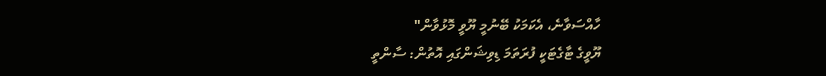ހާއްސަވާނެ، އެކަމަކު ބޭނުމީ ޔޫވީ މޮޅުވާން"
ޔޫވީގެ ޓާގެޓަކީ ފުރަތަމަ ޑިވިޝަންގައި އޮތުން: ސާންތީ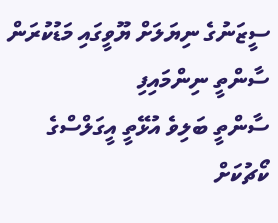ސީޒަނުގެ ނިޔަލަށް ޔޫވީގައި މަޑުކުރަން ސާންތީ ނިންމައިފި
ސާންތީ ބަލިވެ އުޅޭތީ އީގަލްސްގެ ކޯޗުކަށް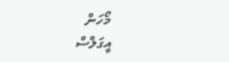މޯހަން
އީގަލްސް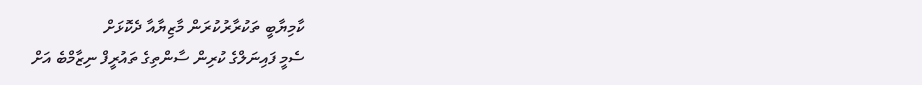ކާމިޔާބީ ތަކުރާރުކުރަން މާޒިޔާއާ ދެކޮޅަށް
ސެމީ ފައިނަލްގެ ކުރިން ސާންތިގެ ތައުރީފް ނިޒާމްބެ އަށް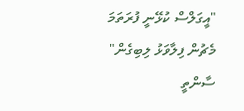"އީގަލްސް ކުޅޭނީ ފުރަތަމަ މެޗުން ފިލާވަޅު ލިބިގެން"
ސާންތީ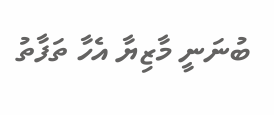ބުނަނީ މާޒިޔާ އެހާ ތަފާތު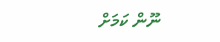ނޫން ކަމަށް